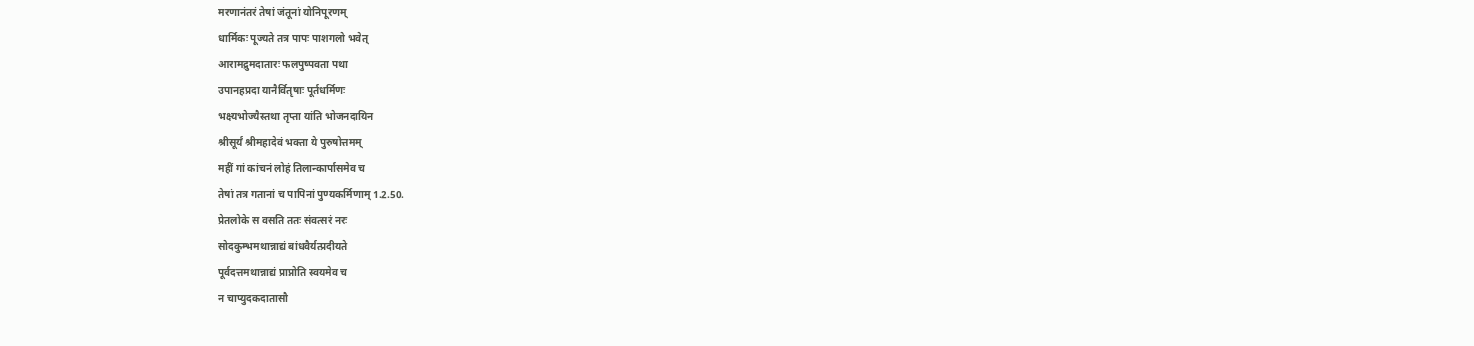मरणानंतरं तेषां जंतूनां योनिपूरणम्
धार्मिकः पूज्यते तत्र पापः पाशगलो भवेत्
आरामद्रुमदातारः फलपुष्पवता पथा
उपानहप्रदा यानैर्वितृषाः पूर्तधर्मिणः
भक्ष्यभोज्यैस्तथा तृप्ता यांति भोजनदायिन
श्रीसूर्यं श्रीमहादेवं भक्ता ये पुरुषोत्तमम्
महीं गां कांचनं लोहं तिलान्कार्पासमेव च
तेषां तत्र गतानां च पापिनां पुण्यकर्मिणाम् 1.2.50.
प्रेतलोके स वसति ततः संवत्सरं नरः
सोदकुम्भमथान्नाद्यं बांधवैर्यत्प्रदीयते
पूर्वदत्तमथान्नाद्यं प्राप्नोति स्वयमेव च
न चाप्युदकदातासौ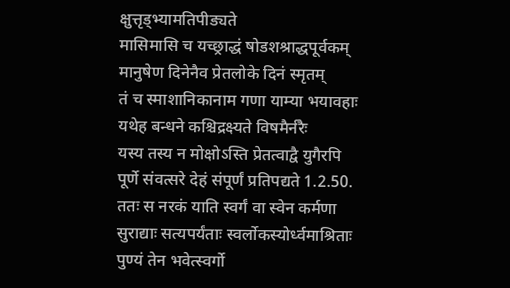क्षुत्तृड्भ्यामतिपीड्यते
मासिमासि च यच्छ्राद्धं षोडशश्राद्धपूर्वकम्
मानुषेण दिनेनैव प्रेतलोके दिनं स्मृतम्
तं च स्माशानिकानाम गणा याम्या भयावहाः
यथेह बन्धने कश्चिद्रक्ष्यते विषमैर्नरैः
यस्य तस्य न मोक्षोऽस्ति प्रेतत्वाद्वै युगैरपि
पूर्णे संवत्सरे देहं संपूर्णं प्रतिपद्यते 1.2.50.
ततः स नरकं याति स्वर्गं वा स्वेन कर्मणा
सुराद्याः सत्यपर्यंताः स्वर्लोकस्योर्ध्वमाश्रिताः
पुण्यं तेन भवेत्स्वर्गो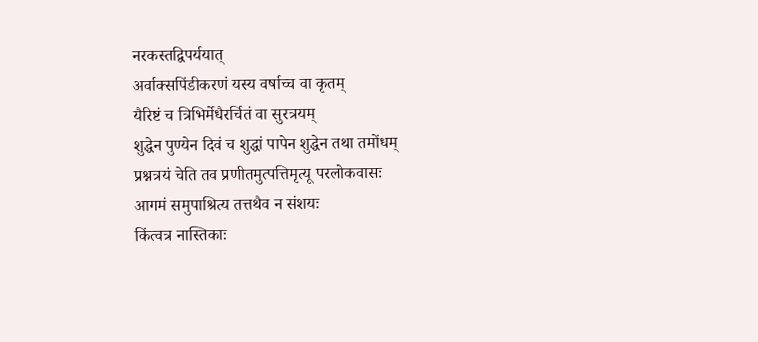नरकस्तद्विपर्ययात्
अर्वाक्सपिंडीकरणं यस्य वर्षाच्च वा कृतम्
यैरिष्टं च त्रिभिर्मेधैरर्चितं वा सुरत्रयम्
शुद्धेन पुण्येन दिवं च शुद्धां पापेन शुद्धेन तथा तमोंधम्
प्रश्नत्रयं चेति तव प्रणीतमुत्पत्तिमृत्यू परलोकवासः
आगमं समुपाश्रित्य तत्तथैव न संशयः
किंत्वत्र नास्तिकाः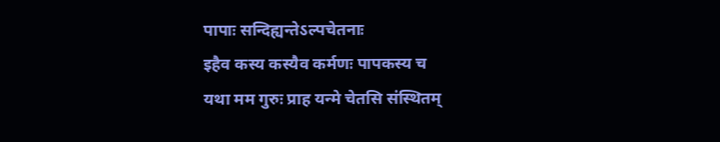पापाः सन्दिह्यन्तेऽल्पचेतनाः
इहैव कस्य कस्यैव कर्मणः पापकस्य च
यथा मम गुरुः प्राह यन्मे चेतसि संस्थितम्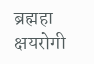ब्रह्महा क्षयरोगी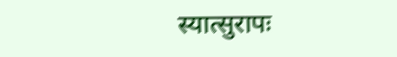स्यात्सुरापः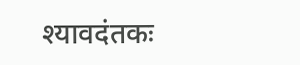श्यावदंतकः